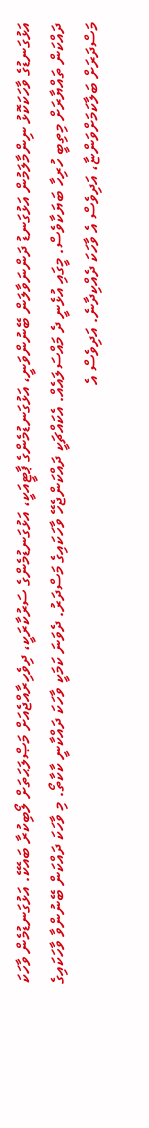އަޅުގަނޑުގެ ވާހަކަކޮޅު ނިންމާލަމުން އަޅުގަނޑު ދަންނަވާލަން ބޭނުންވަނީ، އަޅުގަނޑުމެންގެ ޕާޓީއަކީ، އަޅުގަނޑުމެންގެ ސަރުކާރަކީ، ދިވެހިރާއްޖެއަށް މަޞްލަޙަތަށް ލޯބިކުރާ ބައެކޭ. އަޅުގަނޑުމެން ވާހަކަ ދައްކަން ތައްޔާރަށް މިތިބީ ހުރިހާ ބަޔަކާވެސް. މީގައި އުޅެނީ ދެ މައްސަލައެއް. އެކައްޗަކީ ދައްކަންޖެހޭ ވާހަކައިގެ މަސްދަރު. ދެވަނަ ކަމަކީ ވާހަކަ ދައްކާނީ ކާކާތޯ. މި ވާހަކަ ދައްކަން ބޭނުންވާ ވާހަކައިގެ މަސްދަރަށް ބަލާކަމަށްވަންޏާ، އަދިވެސް އެ ވާހަކަ ދެއްކިދާނެ. އަދިވެސް އެ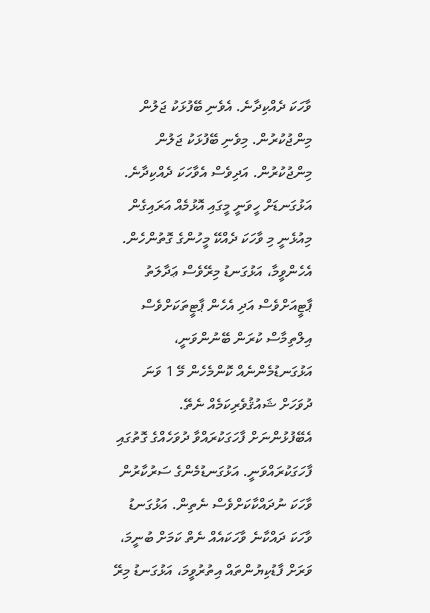ވާހަކަ ދެއްކިދާނެ. އެވެނި ބޭފުޅަކު ޖަލުން މިންޖުކުރުން. މިވެނި ބޭފުޅަކު ޖަލުން މިންޖުކުރުން. އަދިވެސް އެވާހަކަ ދެއްކިދާނެ. އަޅުގަނޑަށް ހީވަނީ މީގައި އޮޅުމެއް އަރައިގެން މިއުޅެނީ މި ވާހަކަ ދެއްކޭ މީހުންގެ ގޮތުންހެން. އެހެންވީމާ، އަޅުގަނޑު މިރޭވެސް ޢަދާލަތު ޕާޓީއަށްވެސް އަދި އެހެން ޕާޓީތަކަށްވެސް އިލްތިމާސް ކުރަން ބޭނުންވަނީ، އަޅުގަނޑުމެންނެއް ކޮންމެހެން މޭ 1 ވަނަ ދުވަހަށް ޝައުޤުވެރިކަމެއް ނެތޭ. އެބޭފުޅުންނަށް ފާހަގަކުރައްވާ ދުވަހެއްގެ ގޮތުގައި ފާހަގަކުރައްވަނީ. އަޅުގަނޑުމެންގެ ސަރުކާރުން ވާހަކަ ނުދައްކާކަށްވެސް ނެތިން. އަޅުގަނޑު ވާހަކަ ދައްކާނެ ވާހަކައެއް ނެތް ކަމަށް ބުނީމަ، ވަރަށް ފާޑުކިޔުންތައް އިތުރުވީމަ، އަޅުގަނޑު މިރޭ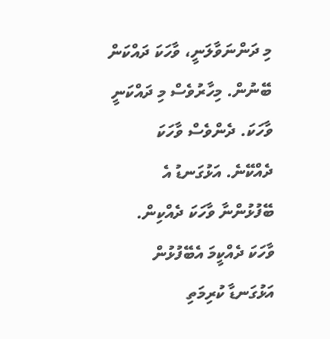މި ދަންނަވާލަނީ، ވާހަކަ ދައްކަން ބޭނުން. މިހާރުވެސް މި ދައްކަނީ ވާހަކަ. ދެންވެސް ވާހަކަ ދެއްކޭނެ. އަޅުގަނޑު އެ ބޭފުޅުންނާ ވާހަކަ ދެއްކިން. ވާހަކަ ދެއްކީމަ އެބޭފުޅުން އަޅުގަނޑާ ކުރިމަތި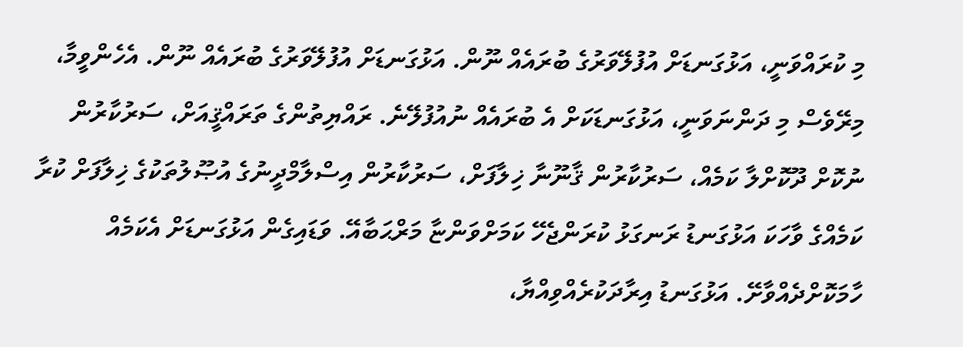މި ކުރައްވަނީ، އަޅުގަނޑަށް އުފުލޭވަރުގެ ބުރައެއް ނޫން. އަޅުގަނޑަށް އުފުލޭވަރުގެ ބުރައެއް ނޫން. އެހެންވީމާ، މިރޭވެސް މި ދަންނަވަނީ، އަޅުގަނޑަކަށް އެ ބުރައެއް ނުއުފުލޭނެ. ރައްޔިތުންގެ ތަރައްޤީއަށް، ސަރުކާރުން ނުކޮށް ދޫކޮށްލާ ކަމެއް، ސަރުކާރުން ޤާނޫނާ ޚިލާފަށް، ސަރުކާރުން އިސްލާމްދީނުގެ އުޞޫލުތަކުގެ ޚިލާފަށް ކުރާ ކަމެއްގެ ވާހަކަ އަޅުގަނޑު ރަނގަޅު ކުރަންޖެހޭ ކަމަށްވަންޏާ މަރްޙަބާއޭ. ވަޑައިގެން އަޅުގަނޑަށް އެކަމެއް ހާމަކޮށްދެއްވާށޭ. އަޅުގަނޑު އިރާދަކުރެއްވިއްޔާ،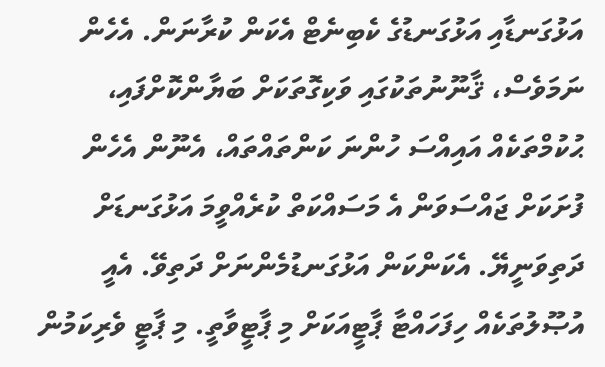އަޅުގަނޑާއި އަޅުގަނޑުގެ ކެބިނެޓް އެކަން ކުރާނަން. އެހެން ނަމަވެސް، ޤާނޫނުތަކުގައި ވަކިގޮތަކަށް ބަޔާންކޮށްފައި، ޙުކުމްތަކެއް އައިއްސަ ހުންނަ ކަންތައްތައް، އެނޫން އެހެން ފުށަކަށް ޖައްސަވަން އެ މަސައްކަތް ކުރެއްވީމަ އަޅުގަނޑަށް ދަތިވަނީޔޭ. އެކަންކަން އަޅުގަނޑުމެންނަށް ދަތިވޭ. އެއީ އުޞޫލުތަކެއް ހިފަހައްޓާ ޕާޓީއަކަށް މި ޕާޓީވާތީ. މި ޕާޓީ ވެރިކަމުން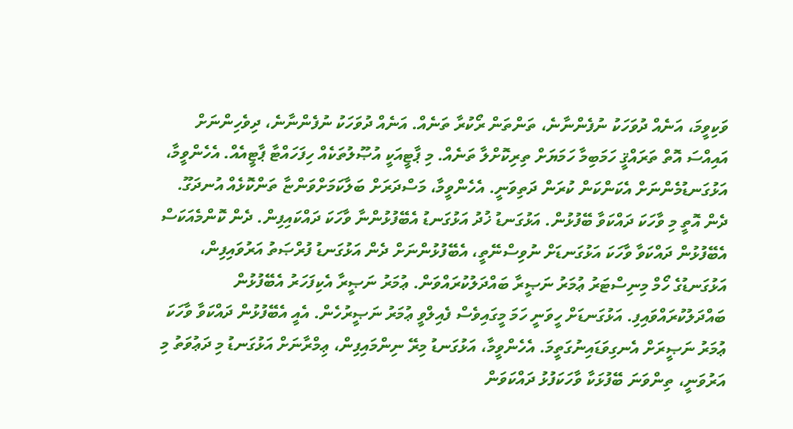ވަކިވީމަ، އަނެއް ދުވަހަކު ނުފެންނާނެ، ތަންތަން ރޯކުރާ ތަނެއް. އަނެއް ދުވަހަކު ނުފެންނާނެ، ދިވެހިންނަށް އައިއްސަ އޮތް ތަރައްޤީ ހަމަބިމާ ހަމަޔަށް ތިރިކޮށްލާ ތަނެއް. މި ޕާޓީއަކީ އުޞޫލުތަކެއް ހިފަހައްޓާ ޕާޓީއެއް. އެހެންވީމާ، އަޅުގަނޑުމެންނަށް އެކަންކަން ކުރަން ދަތިވަނީ. އެހެންވީމާ، މަސްދަރަށް ބަލާކަމަށްވަންޏާ ތަންކޮޅެއް އުނދަގޫ. ދެން އޮތީ މި ވާހަކަ ދައްކަވާ ބޭފުޅުން. އަޅުގަނޑު ޚުދު އަޅުގަނޑު އެބޭފުޅުންނާ ވާހަކަ ދައްކައިފިން. ދެން ކޮންމެއަކަސް އެބޭފުޅުން ދައްކަވާ ވާހަކަ އަޅުގަނޑަށް ނުވިސްނޭތީ، އެބޭފުޅުންނަށް ދެން އަޅުގަނޑު ފުރްޞަތު އަރުވައިފިން، އަޅުގަނޑުގެ ހޯމް މިނިސްޓަރު ޢުމަރު ނަޞީރާ ބައްދަލުކުރައްވަން. ޢުމަރު ނަޞީރާ އެކިފަހަރު އެބޭފުޅުން ބައްދަލުކުރައްވައިފި. އަޅުގަނޑަށް ހީވަނީ ހަމަ މީގައިވެސް ފެއިލްވީ ޢުމަރު ނަޞީރުހެން. އެއީ އެބޭފުޅުން ދައްކަވާ ވާހަކަ ޢުމަރު ނަޞީރަށް އެނގިވަޑައިނުގަތީމަ. އެހެންވީމާ، އަޅުގަނޑު މިރޭ ނިންމައިފިން، ޢިމްރާނަށް އަޅުގަނޑު މި ދަޢުވަތު މި އަރުވަނީ، ތިންވަނަ ބޭފުޅަކާ ވާހަކަފުޅު ދައްކަވަން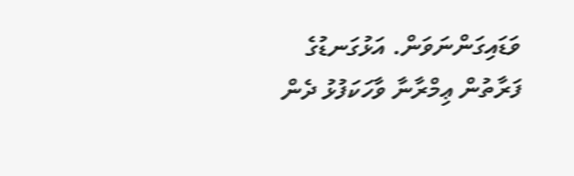ވަޑައިގަންނަވަން. އަޅުގަނޑުގެ ފަރާތުން ޢިމްރާނާ ވާހަކަފުޅު ދެން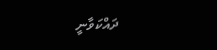ދައްކަވާނީ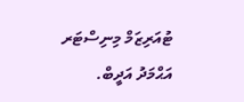ޓުއަރިޒަމް މިނިސްޓަރ އަޙްމަދު އަދީބް.